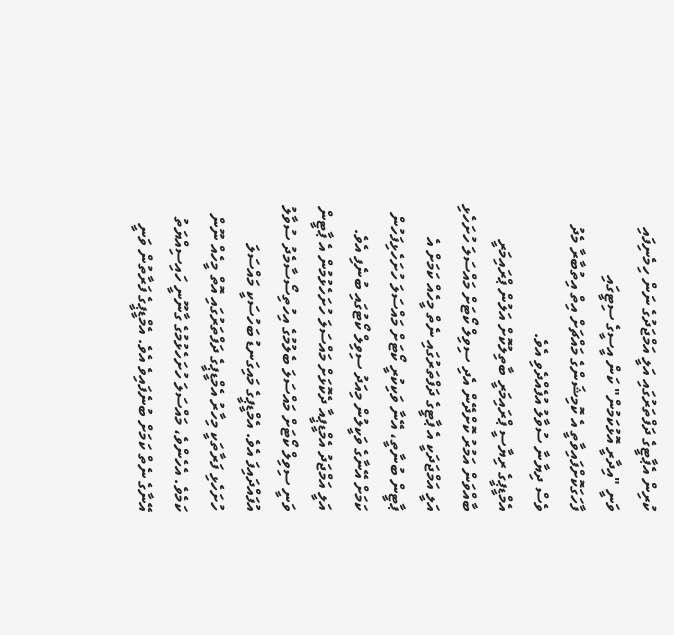ކުރިން އެޕާޓީގެ ދަފްތަރުގައި އަލީ އަމްޖަދުގެ ނަން ހިމެނިފައި ވަނީ "އިދާރީ އޮޅުކަމުން" ކަން އީސީގެ ސިޓީގައި ފާހަގަކޮށްފައިވާތީ އެ ކޮމިޝަންގެ މައްޗަށް އިތް އިތުބާރާ މެދު ވެސް ދިޔާނާ ސުވާލު އުފެއްދެވި އެވެ.
އެމްޑީޕީގެ ރިޔާސީ ޕްރައިމަރީ ބާތިލުކޮށް އަލުން ޕްރައިމަރީ ބާއްވަން އަމުރު ކޮށްދޭން އެދި ސިވިލް ކޯޓަށް މައްސަލަ ހުށަހެޅި އަލީ އަމްޖަދަކީ އެ ޕާޓީގެ ދަފްތަރުގައި ނެތް މީހެއް ކަމަށް އެ ޕާޓީން ބުނާތީ، އޭނާ ވަކިކުރީ ކޯޓަށް މައްސަލަ ހުށަހެޅިފަހުން ކަމަށް އޭނާގެ ވަކީލުން މިއަދު ސިވިލް ކޯޓުގައި ބުނެފި އެވެ.
އަލީ އަމްޖަދު އެމްޑީޕީއާ ދެކޮޅަށް މައްސަލަ ހުށަހެޅުމުން އެ ޕާޓީން ވަނީ ސިވިލް ކޯޓަށް މައްސަލަ ބެލުމުގެ އިހުތިސޯސާމެދު ސުވާލު އުފައްދައިފަ އެވެ. އެމްޑީޕީގެ މައިގަނޑު ބަހުސަކީ މައްސަލަ ހުށަހެޅި ފަރާތަކީ މިހާރު އެމްޑީޕީގެ ދަފްތަރުގައި އޮތް މީހެއް ނޫން ކަމެވެ. އެހެންވެ، މައްސަލަ ހުށަހެޅުމުގެ ގާނޫނީ ހައިސިއްޔަތު އޭނާގެ ނެތް ކަމަށް ބުނެފައިވެ އެވެ. އެމްޑީޕީގެ ފަރާތުން ވަނީ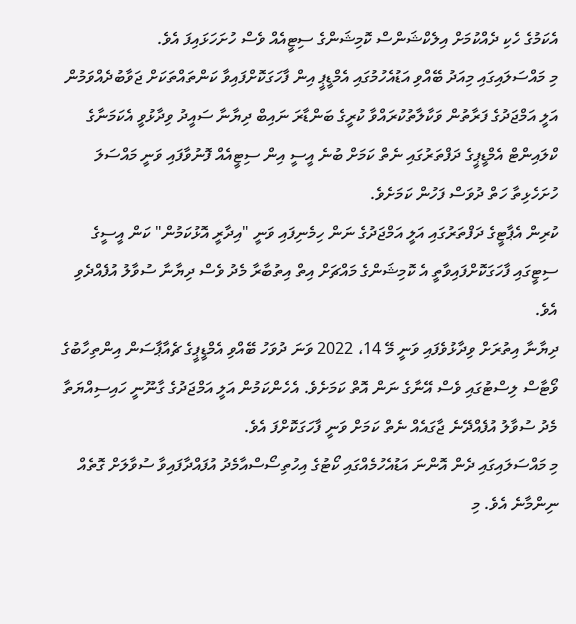އެކަމުގެ ހެކި ދެއްކުމަށް އިލެކްޝަންސް ކޮމިޝަންގެ ސިޓީއެއް ވެސް ހުށަހަޅައިފަ އެވެ.
މި މައްސަލައިގައި މިއަދު ބޭއްވި އަޑުއެހުމުގައި އެމްޑީޕީ އިން ފާހަގަކޮށްފައިވާ ކަންތައްތަކަށް ޖަވާބުދެއްވަމުން އަލީ އަމްޖަދުގެ ފަރާތުން ވަކާލާތުކުރައްވާ ކުރީގެ ބަންޑާރަ ނައިބް ދިޔާނާ ސައީދު ވިދާޅުވީ އެކަމަނާގެ ކްލައިންޓް އެމްޑީޕީގެ ދަފްތަރުގައި ނެތް ކަމަށް ބުނެ އީސީ އިން ސިޓީއެއް ފޮނުވާފައި ވަނީ މައްސަލަ ހުށަހެޅިތާ ހަތް ދުވަސް ފަހުން ކަމަށެވެ.
ކުރިން އެޕާޓީގެ ދަފްތަރުގައި އަލީ އަމްޖަދުގެ ނަން ހިމެނިފައި ވަނީ "އިދާރީ އޮޅުކަމުން" ކަން އީސީގެ ސިޓީގައި ފާހަގަކޮށްފައިވާތީ އެ ކޮމިޝަންގެ މައްޗަށް އިތް އިތުބާރާ މެދު ވެސް ދިޔާނާ ސުވާލު އުފެއްދެވި އެވެ.
ދިޔާނާ އިތުރަށް ވިދާޅުވެފައި ވަނީ މޭ 14، 2022 ވަނަ ދުވަހު ބޭއްވި އެމްޑީޕީގެ ޗެއާޕާސަން އިންތިހާބުގެ ވޯޓާސް ލިސްޓުގައި ވެސް އޭނާގެ ނަން އޮތް ކަމަށެވެ. އެހެންކަމުން އަލީ އަމްޖަދުގެ ގާނޫނީ ހައިސިއްޔަތާ މެދު ސުވާލު އުފެއްދޭނެ ޖާގައެއް ނެތް ކަމަށް ވަނީ ފާހަގަކޮށްފަ އެވެ.
މި މައްސަލައިގައި ދެން އޮންނަ އަޑުއެހުމެއްގައި ކޯޓުގެ އިހުތިސޯސްއާމެދު އުފައްދާފައިވާ ސުވާލަށް ގޮތެއް ނިންމާނެ އެވެ. މި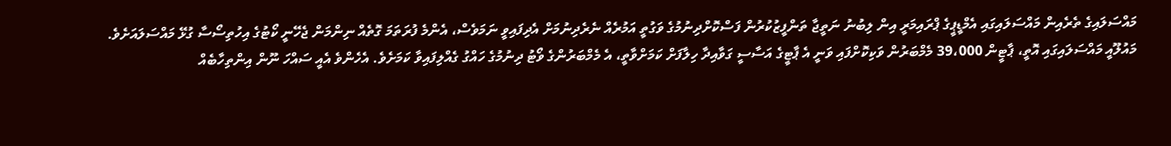މައްސަލައިގެ ތެރެއިން މައްސަލައިގައި އެމްޑީޕީގެ ޕްރައިމަރީ އިން ލިބުނު ނަތީޖާ ތަންފީޒުކުރުން ފަސްކޮށްދިނުމުގެ ވަގުތީ އަމުރެއް ނެރެދިނުމަށް އެދިފައިވީ ނަމަވެސް، އެންމެ ފުރަތަމަ ގޮތެއް ނިންމަން ޖެހޭނީ ކޯޓުގެ އިހުތިސޯސާ ގުޅޭ މައްސަލައަށެވެ.
މައުލޫއީ މައްސަލައިގައި އޮތީ، ޕާޓީން 39،000 މެމްބަރުން ވަކިކޮށްފައި ވަނީ އެ ޕާޓީގެ އަސާސީ ގަވާއިދާ ހިލާފަށް ކަމަށްވާތީ، އެ މެމްބަރުންގެ ވޯޓު ދިނުމުގެ ހައްގު ގެއްލިފައިވާ ކަމަށެވެ. އެހެންވެ އެއީ ސައްހަ ނޫން އިންތިހާބެއް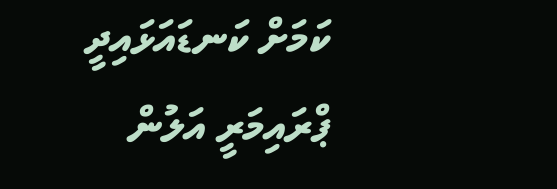ކަމަށް ކަނޑައަޅައިދީ ޕްރައިމަރީ އަލުން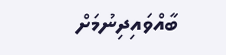ބާއްވައިދިނުމަށް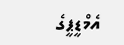އެމްޑީޕީގެ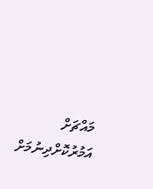މައްޗަށް އަމުރުކޮށްދިނުމަށް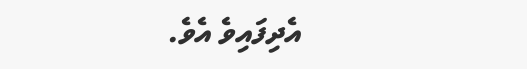އެދިފައިވެ އެވެ.